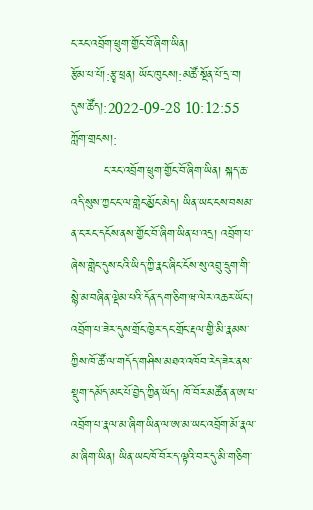ང་རང་འབྲོག་ཕྲུག་གྱོང་བོ་ཞིག་ཡིན།
རྩོམ་པ་པོ།:རྩྭ་ཕྲན། ཡོང་ཁུངས།:མཚོ་སྔོན་པོ་དྲ་བ། དུས་ཚོད།:2022-09-28 10:12:55 ཀློག་གྲངས།:
        ང་རང་འབྲོག་ཕྲུག་གྱོང་བོ་ཞིག་ཡིན། སྐད་ཆ་འདི་སུས་ཀྱང་ང་ལ་གླེང་མྱོང་མེད། ཡིན་ཡང་ངས་བསམ་ན་ང་རང་དངོས་ནས་གྱོང་བོ་ཞིག་ཡིན་པ་འདྲ། འབྲོག་པ་ཞེས་གླེང་དུས་ངའི་ཡིད་ཀྱི་རྣང་ཞིང་ངོས་སུ་འབྲུ་དྲུག་གི་སྙེ་མ་བཞིན་ལྡེམ་པའི་དོན་དག་ཅིག་ཝ་ལེར་འཆར་ཡོང་། འབྲོག་པ་ཟེར་དུས་གྲོང་ཁྱེར་དང་གྲོང་རྡལ་གྱི་མི་རྣམས་ཀྱིས་ཁོ་ཚོ་ལ་གདོད་གཤིས་མཐའ་འཁོབ་རེད་ཟེར་ནས་སྡུག་དམོད་མང་པོ་བྱེད་ཀྱིན་ཡོད། ཁོ་བོར་མཚོན་ན་ཨ་ཕ་འབྲོག་པ་རྣལ་མ་ཞིག་ཡིན་ལ་ཨ་མ་ཡང་འབྲོག་མོ་རྣལ་མ་ཞིག་ཡིན། ཡིན་ཡང་ཁོ་བོར་ད་ལྟའི་བར་དུ་མི་གཅིག་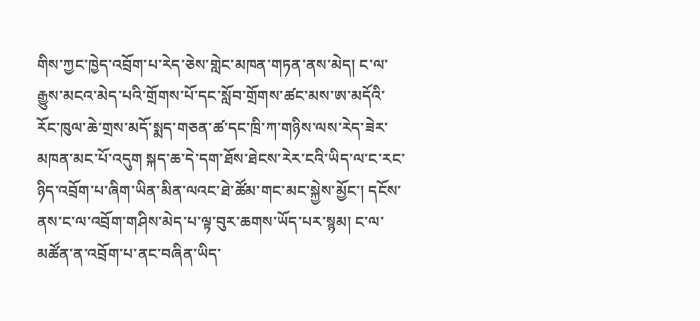གིས་ཀྱང་ཁྱེད་འབྲོག་པ་རེད་ཅེས་གླེང་མཁན་གཏན་ནས་མེད། ང་ལ་རྒྱུས་མངའ་མེད་པའི་གྲོགས་པོ་དང་སློབ་གྲོགས་ཚང་མས་ཨ་མདོའི་རོང་ཁུལ་ཆེ་གྲས་མདོ་སྨད་གཅན་ཚ་དང་ཁྲི་ཀ་གཉིས་ལས་རེད་ཟེར་མཁན་མང་པོ་འདུག སྐད་ཆ་དེ་དག་ཐོས་ཐེངས་རེར་ངའི་ཡིད་ལ་ང་རང་ཉིད་འབྲོག་པ་ཞིག་ཡིན་མིན་ལའང་ཐེ་ཚོམ་གང་མང་སྐྱེས་མྱོང་། དངོས་ནས་ང་ལ་འབྲོག་གཤིས་མེད་པ་ལྟ་བུར་ཆགས་ཡོད་པར་སྙམ། ང་ལ་མཚོན་ན་འབྲོག་པ་ནང་བཞིན་ཡིད་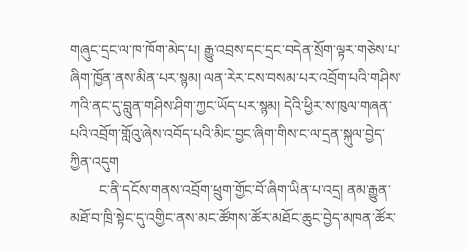གཞུང་དྲང་ལ་ཁ་ཁོག་མེད་པ། རྒྱུ་འབྲས་དང་དྲང་བདེན་སྲོག་ལྟར་གཅེས་པ་ཞིག་ཁྱོན་ནས་མིན་པར་སྙམ། ལན་རེར་ངས་བསམ་པར་འབྲོག་པའི་གཤིས་ཀའི་ནང་དུ་བླུན་གཤིས་ཤིག་ཀྱང་ཡོད་པར་སྙམ། དེའི་ཕྱིར་ས་ཁུལ་གཞན་པའི་འབྲོག་གློའུ་ཞེས་འབོད་པའི་མིང་བྱང་ཞིག་གིས་ང་ལ་དྲན་སྐུལ་བྱེད་ཀྱིན་འདུག
        ང་ནི་དངོས་གནས་འབྲོག་ཕྲུག་གྱོང་བོ་ཞིག་ཡིན་པ་འདྲ། ནམ་རྒྱུན་མཐོ་བ་ཁྲི་སྟེང་དུ་འགྱིང་ནས་མང་ཚོགས་ཚོར་མཐོང་ཆུང་བྱེད་མཁན་ཚོར་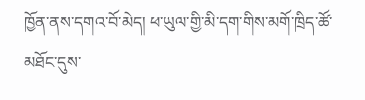ཁྱོན་ནས་དགའ་བོ་མེད། ཕ་ཡུལ་གྱི་མི་དག་གིས་མགོ་ཁྲིད་ཚོ་མཐོང་དུས་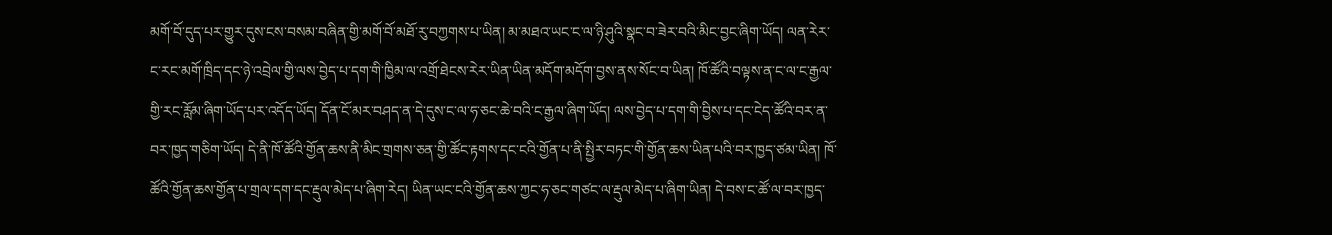མགོ་བོ་དུད་པར་གྱུར་དུས་ངས་བསམ་བཞིན་གྱི་མགོ་བོ་མཐོ་རུ་བཀྱགས་པ་ཡིན། མ་མཐའ་ཡང་ང་ལ་ཉི་ཤུའི་སྣང་བ་ཟེར་བའི་མིང་བྱང་ཞིག་ཡོད། ལན་རེར་ང་རང་མགོ་ཁྲིད་དང་ཉེ་འབྲེལ་གྱི་ལས་བྱེད་པ་དག་གི་ཁྱིམ་ལ་འགྲོ་ཐེངས་རེར་ཡིན་ཡིན་མདོག་མདོག་བྱས་ནས་སོང་བ་ཡིན། ཁོ་ཚོའི་བལྟས་ན་ང་ལ་ང་རྒྱལ་གྱི་རང་རློམ་ཞིག་ཡོད་པར་འདོད་ཡོད། དོན་ངོ་མར་བཤད་ན་དེ་དུས་ང་ལ་ཧ་ཅང་ཆེ་བའི་ང་རྒྱལ་ཞིག་ཡོད། ལས་བྱེད་པ་དག་གི་བྱིས་པ་དང་ངེད་ཚོའི་བར་ན་བར་ཁྱད་གཅིག་ཡོད། དེ་ནི་ཁོ་ཚོའི་གྱོན་ཆས་ནི་མིང་གྲགས་ཅན་གྱི་ཚོང་རྟགས་དང་ངའི་གྱོན་པ་ནི་སྤྱིར་བཏང་གི་གྱོན་ཆས་ཡིན་པའི་བར་ཁྱད་ཙམ་ཡིན། ཁོ་ཚོའི་གྱོན་ཆས་གྱོན་པ་གྲལ་དག་དང་རྡུལ་མེད་པ་ཞིག་རེད། ཡིན་ཡང་ངའི་གྱོན་ཆས་ཀྱང་ཧ་ཅང་གཙང་ལ་རྡུལ་མེད་པ་ཞིག་ཡིན། དེ་བས་ང་ཚོ་ལ་བར་ཁྱད་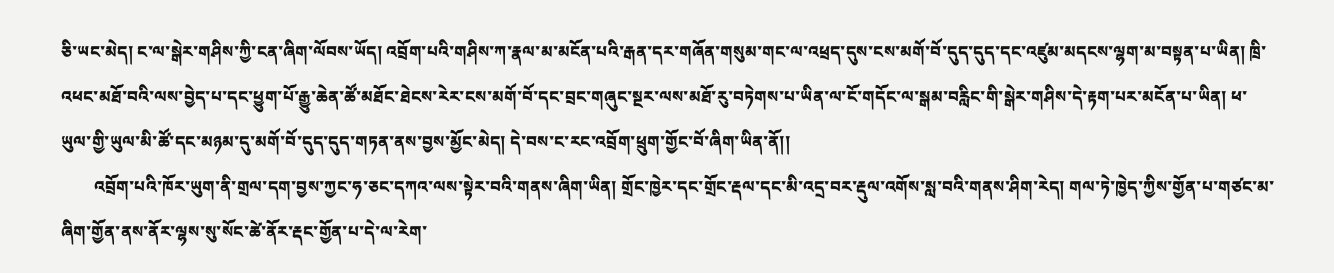ཅི་ཡང་མེད། ང་ལ་སྒེར་གཤིས་ཀྱི་ངན་ཞིག་ལོབས་ཡོད། འབྲོག་པའི་གཤིས་ཀ་རྣལ་མ་མངོན་པའི་རྒན་དར་གཞོན་གསུམ་གང་ལ་འཕྲད་དུས་ངས་མགོ་བོ་དུད་དུད་དང་འཛུམ་མདངས་ལྷག་མ་བསྟན་པ་ཡིན། ཁྲི་འཕང་མཐོ་བའི་ལས་བྱེད་པ་དང་ཕྱུག་པོ་རྒྱུ་ཆེན་ཚོ་མཐོང་ཐེངས་རེར་ངས་མགོ་བོ་དང་བྲང་གཞུང་སྔར་ལས་མཐོ་རུ་བཏེགས་པ་ཡིན་ལ་ངོ་གདོང་ལ་སྒམ་བརླིང་གི་སྒེར་གཤིས་དེ་རྟག་པར་མངོན་པ་ཡིན། ཕ་ཡུལ་གྱི་ཡུལ་མི་ཚོ་དང་མཉམ་དུ་མགོ་བོ་དུད་དུད་གཏན་ནས་བྱས་མྱོང་མེད། དེ་བས་ང་རང་འབྲོག་ཕྲུག་གྱོང་བོ་ཞིག་ཡིན་ནོ།།
        འབྲོག་པའི་ཁོར་ཡུག་ནི་གྲལ་དག་བྱས་ཀྱང་ཧ་ཅང་དཀའ་ལས་སྟེར་བའི་གནས་ཞིག་ཡིན། གྲོང་ཁྱེར་དང་གྲོང་རྡལ་དང་མི་འདྲ་བར་རྡུལ་འགོས་སླ་བའི་གནས་ཤིག་རེད། གལ་ཏེ་ཁྱེད་ཀྱིས་གྱོན་པ་གཙང་མ་ཞིག་གྱོན་ནས་ནོར་ལྷས་སུ་སོང་ཚེ་ནོར་རྡང་གྱོན་པ་དེ་ལ་རེག་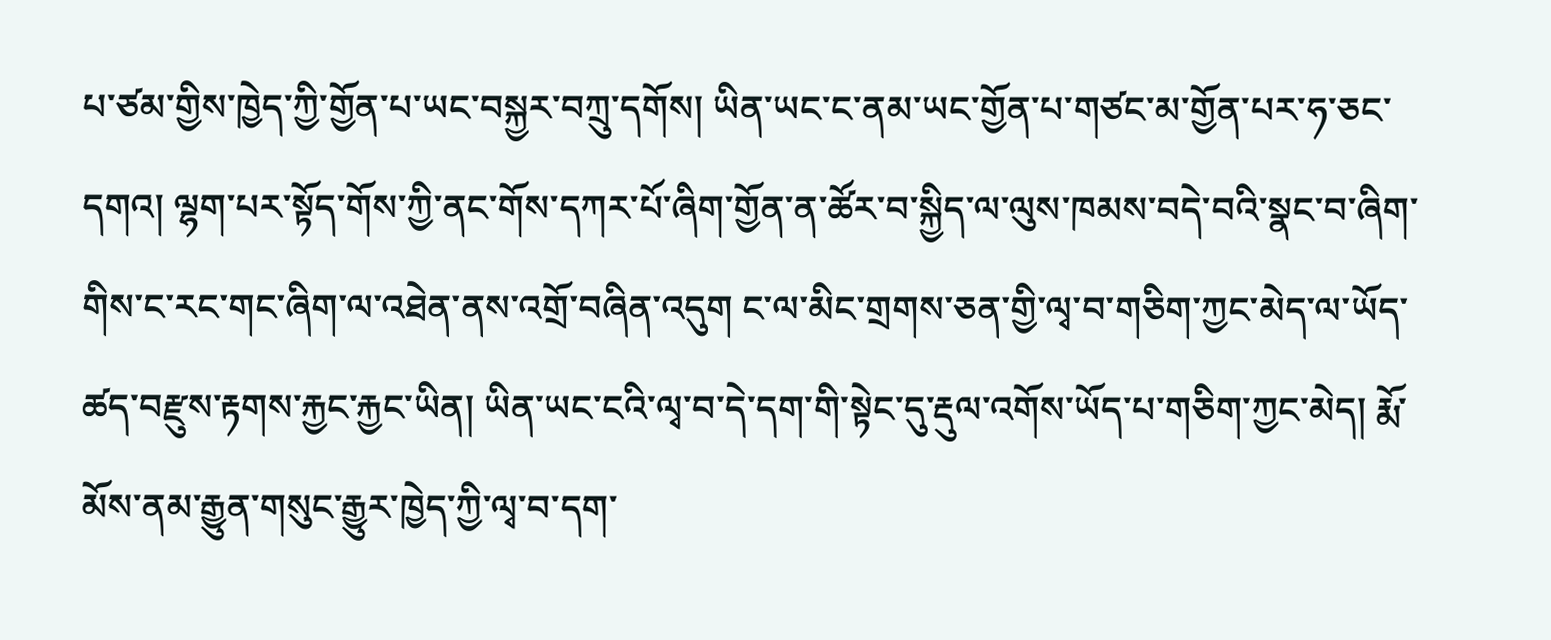པ་ཙམ་གྱིས་ཁྱེད་ཀྱི་གྱོན་པ་ཡང་བསྐྱར་བཀྲུ་དགོས། ཡིན་ཡང་ང་ནམ་ཡང་གྱོན་པ་གཙང་མ་གྱོན་པར་ཧ་ཅང་དགའ། ལྷག་པར་སྟོད་གོས་ཀྱི་ནང་གོས་དཀར་པོ་ཞིག་གྱོན་ན་ཚོར་བ་སྐྱིད་ལ་ལུས་ཁམས་བདེ་བའི་སྣང་བ་ཞིག་གིས་ང་རང་གང་ཞིག་ལ་འཐེན་ནས་འགྲོ་བཞིན་འདུག ང་ལ་མིང་གྲགས་ཅན་གྱི་ལྭ་བ་གཅིག་ཀྱང་མེད་ལ་ཡོད་ཚད་བརྫུས་རྟགས་རྐྱང་རྐྱང་ཡིན། ཡིན་ཡང་ངའི་ལྭ་བ་དེ་དག་གི་སྟེང་དུ་རྡུལ་འགོས་ཡོད་པ་གཅིག་ཀྱང་མེད། རྨོ་མོས་ནམ་རྒྱུན་གསུང་རྒྱུར་ཁྱེད་ཀྱི་ལྭ་བ་དག་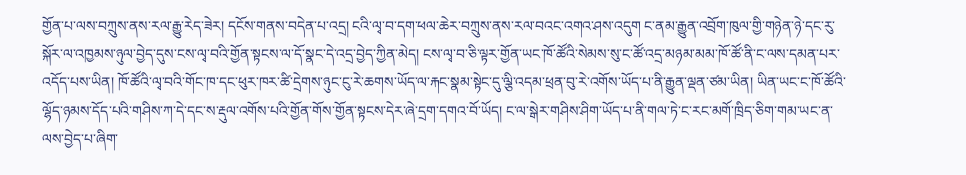གྱོན་པ་ལས་བཀྲུས་ནས་རལ་རྒྱུ་རེད་ཟེར། དངོས་གནས་བདེན་པ་འདྲ། ངའི་ལྭ་བ་དག་ཕལ་ཆེར་བཀྲུས་ནས་རལ་བའང་འགའ་ཤས་འདུག ང་ནམ་རྒྱུན་འབྲོག་ཁུལ་གྱི་གཉེན་ཉེ་དང་རུ་སྐོར་ལ་འཁྱམས་ཉུལ་བྱེད་དུས་ངས་ལྭ་བའི་གྱོན་སྟངས་ལ་དོ་སྣང་དེ་འདྲ་བྱེད་ཀྱིན་མེད། ངས་ལྭ་བ་ཅི་ལྟར་གྱོན་ཡང་ཁོ་ཚོའི་སེམས་སུ་ང་ཚོ་འདྲ་མཉམ་མམ་ཁོ་ཚོ་ནི་ང་ལས་དམན་པར་འདོད་པས་ཡིན། ཁོ་ཚོའི་ལྭ་བའི་གོང་ཁ་དང་ཕུར་ཁར་ཚི་དྲེགས་ཉུང་ངུ་རེ་ཆགས་ཡོད་ལ་རྐང་སྣམ་སྟེང་དུ་ལྕི་འདམ་ཕྲན་བུ་རེ་འགོས་ཡོད་པ་ནི་རྒྱུན་ལྡན་ཙམ་ཡིན། ཡིན་ཡང་ང་ཁོ་ཚོའི་ལྷོད་ཉམས་དོད་པའི་གཤིས་ཀ་དེ་དང་ས་རྡུལ་འགོས་པའི་གྱོན་གོས་གྱོན་སྟངས་དེར་ཞེ་དྲག་དགའ་བོ་ཡོད། ང་ལ་སྒེར་གཤིས་ཤིག་ཡོད་པ་ནི་གལ་ཏེ་ང་རང་མགོ་ཁྲིད་ཅིག་གམ་ཡང་ན་ལས་བྱེད་པ་ཞིག་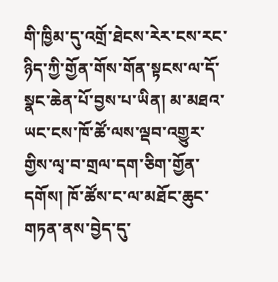གི་ཁྱིམ་དུ་འགྲོ་ཐེངས་རེར་ངས་རང་ཉིད་ཀྱི་གྱོན་གོས་གོན་སྟངས་ལ་དོ་སྣང་ཆེན་པོ་བྱས་པ་ཡིན། མ་མཐའ་ཡང་ངས་ཁོ་ཚོ་ལས་ལྡབ་འགྱུར་གྱིས་ལྭ་བ་གྲལ་དག་ཅིག་གྱོན་དགོས། ཁོ་ཚོས་ང་ལ་མཐོང་ཆུང་གཏན་ནས་བྱེད་དུ་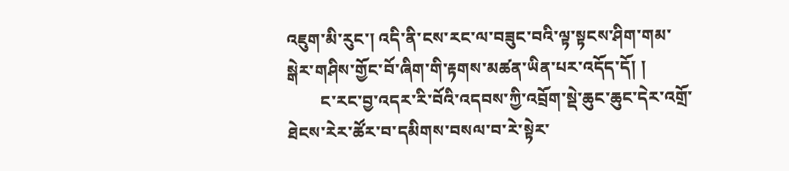འཇུག་མི་རུང་། འདི་ནི་ངས་རང་ལ་བཟུང་བའི་ལྟ་སྟངས་ཤིག་གམ་སྒེར་གཤིས་གྱོང་བོ་ཞིག་གི་རྟགས་མཚན་ཡིན་པར་འདོད་དོ། །
        ང་རང་བྱ་འདར་རི་བོའི་འདབས་ཀྱི་འབྲོག་སྡེ་ཆུང་ཆུང་དེར་འགྲོ་ཐེངས་རེར་ཚོར་བ་དམིགས་བསལ་བ་རེ་སྟེར་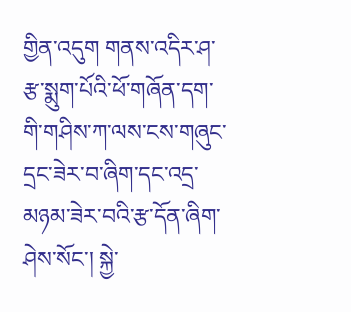གྱིན་འདུག གནས་འདིར་ཤ་རྩ་སྨུག་པོའི་ཕོ་གཞོན་དག་གི་གཤིས་ཀ་ལས་ངས་གཞུང་དྲང་ཟེར་བ་ཞིག་དང་འདྲ་མཉམ་ཟེར་བའི་རྩ་དོན་ཞིག་ཤེས་སོང་། སྐྱེ་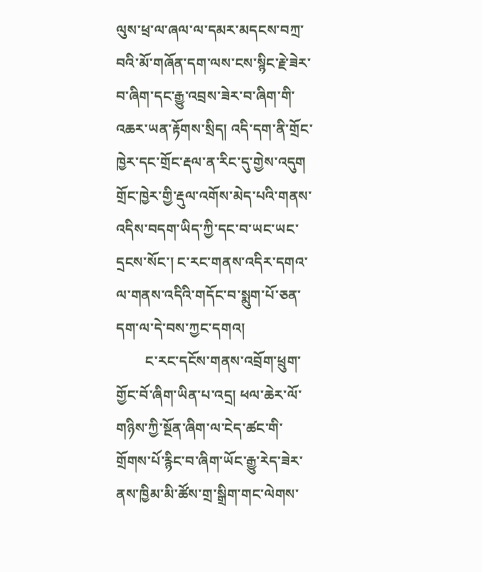ལུས་ཕྲ་ལ་ཞལ་ལ་དམར་མདངས་བཀྲ་བའི་མོ་གཞོན་དག་ལས་ངས་སྙིང་རྗེ་ཟེར་བ་ཞིག་དང་རྒྱུ་འབྲས་ཟེར་བ་ཞིག་གི་འཆར་ཡན་རྟོགས་སྲིད། འདི་དག་ནི་གྲོང་ཁྱེར་དང་གྲོང་རྡལ་ན་རིང་དུ་གྱེས་འདུག གྲོང་ཁྱེར་གྱི་རྡུལ་འགོས་མེད་པའི་གནས་འདིས་བདག་ཡིད་ཀྱི་དང་བ་ཡང་ཡང་དྲངས་སོང་། ང་རང་གནས་འདིར་དགའ་ལ་གནས་འདིའི་གདོང་བ་སྨུག་པོ་ཅན་དག་ལ་དེ་བས་ཀྱང་དགའ།
        ང་རང་དངོས་གནས་འབྲོག་ཕྲུག་གྱོང་བོ་ཞིག་ཡིན་པ་འདྲ། ཕལ་ཆེར་ལོ་གཉིས་ཀྱི་སྔོན་ཞིག་ལ་ངེད་ཚང་གི་གྲོགས་པོ་རྙིང་བ་ཞིག་ཡོང་རྒྱུ་རེད་ཟེར་ནས་ཁྱིམ་མི་ཚོས་གྲ་སྒྲིག་གང་ལེགས་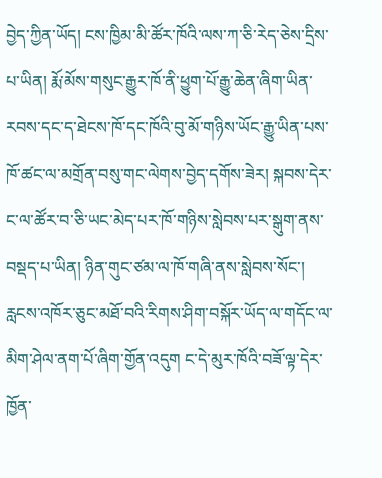བྱེད་ཀྱིན་ཡོད། ངས་ཁྱིམ་མི་ཚོར་ཁོའི་ལས་ཀ་ཅི་རེད་ཅེས་དྲིས་པ་ཡིན། རྨོ་མོས་གསུང་རྒྱུར་ཁོ་ནི་ཕྱུག་པོ་རྒྱུ་ཆེན་ཞིག་ཡིན་རབས་དང་ད་ཐེངས་ཁོ་དང་ཁོའི་བུ་མོ་གཉིས་ཡོང་རྒྱུ་ཡིན་པས་ཁོ་ཚང་ལ་མགྲོན་བསུ་གང་ལེགས་བྱེད་དགོས་ཟེར། སྐབས་དེར་ང་ལ་ཚོར་བ་ཅི་ཡང་མེད་པར་ཁོ་གཉིས་སླེབས་པར་སྒུག་ནས་བསྡད་པ་ཡིན། ཉིན་གུང་ཙམ་ལ་ཁོ་གཞི་ནས་སླེབས་སོང་། རླངས་འཁོར་ཅུང་མཐོ་བའི་རིགས་ཤིག་བསྐོར་ཡོད་ལ་གདོང་ལ་མིག་ཤེལ་ནག་པོ་ཞིག་གྱོན་འདུག ང་དེ་མུར་ཁོའི་བཟོ་ལྟ་དེར་ཁྱོན་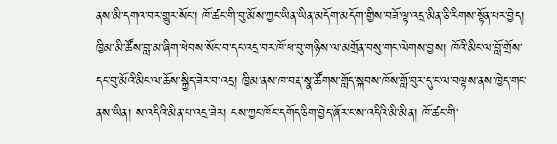ནས་མི་དགའ་བར་གྱུར་སོང་། ཁོ་ཚང་གི་བུ་མོས་ཀྱང་ཡིན་ཡིན་མདོག་མདོག་གྱིས་བཟོ་ལྟ་འདྲ་མིན་ཅི་རིགས་སྟོན་པར་བྱེད། ཁྱིམ་མི་ཚོས་བླ་མ་ཞིག་ཕེབས་སོང་བ་དང་འདྲ་བར་ཁོ་ཕ་བུ་གཉིས་ལ་མགྲོན་བསུ་གང་ལེགས་བྱས། ཁོའི་མིང་ལ་བློ་གྲོས་དང་བུ་མོའི་མིང་ལ་ཆོས་སྐྱིད་ཟེར་བ་འདྲ། ཁྱིམ་ནས་ཁ་བརྡ་སྣ་ཚོགས་གློད་སྐབས་ཁོས་གློ་བུར་དུ་ང་ལ་བལྟས་ནས་ཁྱེད་གང་ནས་ཡིན། ས་འདིའི་མིན་པ་འདྲ་ཟེར། ངས་ཀྱང་ཁོང་དགོད་ཅིག་བྱེད་ཞོར་ང་ས་འདིའི་མི་མིན། ཁོ་ཚང་གི་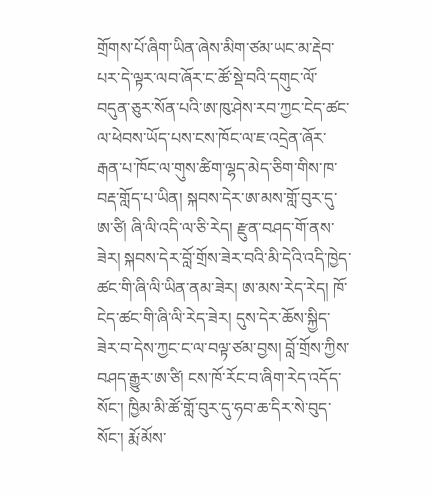གྲོགས་པོ་ཞིག་ཡིན་ཞེས་མིག་ཙམ་ཡང་མ་རྡེབ་པར་དེ་ལྟར་ལབ་ཞོར་ང་ཚོ་སྡེ་བའི་དགུང་ལོ་བདུན་ཅུར་སོན་པའི་ཨ་ཁུ་ཤེས་རབ་ཀྱང་ངེད་ཚང་ལ་ཕེབས་ཡོད་པས་ངས་ཁོང་ལ་ཇ་འདྲེན་ཞོར་རྒན་པ་ཁོང་ལ་གུས་ཚིག་ལྷད་མེད་ཅིག་གིས་ཁ་བརྡ་གློད་པ་ཡིན། སྐབས་དེར་ཨ་མས་གློ་བུར་དུ་ཨ་ཙི། ཞི་ལི་འདི་ལ་ཅི་རེད། རྫུན་བཤད་གོ་ནས་ཟེར། སྐབས་དེར་བློ་གྲོས་ཟེར་བའི་མི་དེའི་འདི་ཁྱེད་ཚང་གི་ཞི་ལི་ཡིན་ནམ་ཟེར། ཨ་མས་རེད་རེད། ཁོ་ངེད་ཚང་གི་ཞི་ལི་རེད་ཟེར། དུས་དེར་ཆོས་སྐྱིད་ཟེར་བ་དེས་ཀྱང་ང་ལ་བལྟ་ཙམ་བྱས། བློ་གྲོས་ཀྱིས་བཤད་རྒྱུར་ཨ་ཙི། ངས་ཁོ་རོང་བ་ཞིག་རེད་འདོད་སོང་། ཁྱིམ་མི་ཚོ་གློ་བུར་དུ་ཧབ་ཆ་དིར་སེ་བུད་སོང་། རྨོ་མོས་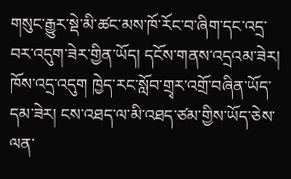གསུང་རྒྱུར་སྡེ་མི་ཚང་མས་ཁོ་རོང་བ་ཞིག་དང་འདྲ་བར་འདུག་ཟེར་གྱིན་ཡོད། དངོས་གནས་འདྲའམ་ཟེར། ཁོས་འདྲ་འདུག ཁྱེད་རང་སློབ་གྲྭར་འགྲོ་བཞིན་ཡོད་དམ་ཟེར། ངས་འཐད་ལ་མི་འཐད་ཙམ་གྱིས་ཡོད་ཅེས་ལན་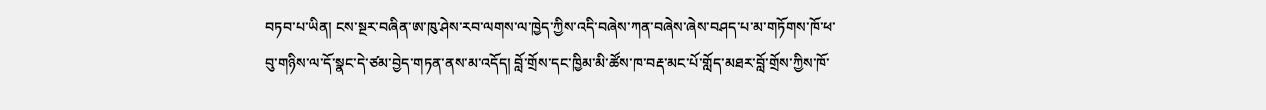བཏབ་པ་ཡིན། ངས་སྔར་བཞིན་ཨ་ཁུ་ཤེས་རབ་ལགས་ལ་ཁྱེད་ཀྱིས་འདི་བཞེས་ཀན་བཞེས་ཞེས་བཤད་པ་མ་གཏོགས་ཁོ་ཕ་བུ་གཉིས་ལ་དོ་སྣང་དེ་ཙམ་བྱེད་གཏན་ནས་མ་འདོད། བློ་གྲོས་དང་ཁྱིམ་མི་ཚོས་ཁ་བརྡ་མང་པོ་གློད་མཐར་བློ་གྲོས་ཀྱིས་ཁོ་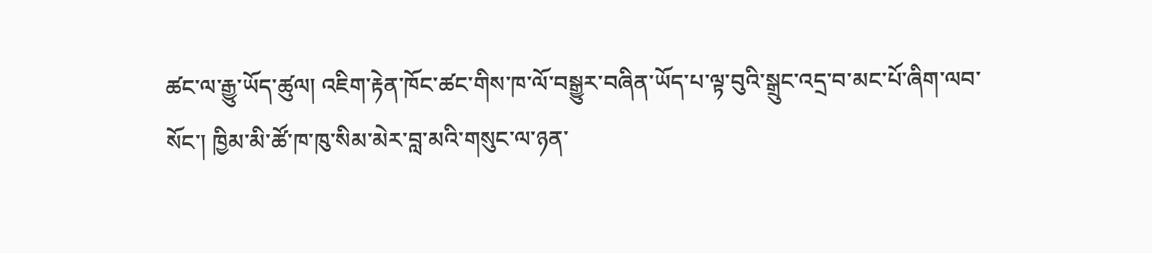ཚང་ལ་རྒྱུ་ཡོད་ཚུལ། འཇིག་རྟེན་ཁོང་ཚང་གིས་ཁ་ལོ་བསྒྱུར་བཞིན་ཡོད་པ་ལྟ་བུའི་སྒྲུང་འདྲ་བ་མང་པོ་ཞིག་ལབ་སོང་། ཁྱིམ་མི་ཚོ་ཁ་ཁུ་སིམ་མེར་བླ་མའི་གསུང་ལ་ཉན་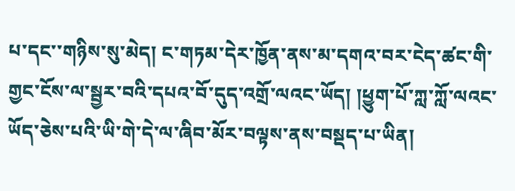པ་དང་་གཉིས་སུ་མེད། ང་གཏམ་དེར་ཁྱོན་ནས་མ་དགའ་བར་ངེད་ཚང་གི་གྱང་ངོས་ལ་སྦྱར་བའི་དཔའ་བོ་དུད་འགྲོ་ལའང་ཡོད། །ཕྱུག་པོ་ཀླ་ཀློ་ལའང་ཡོད་ཅེས་པའི་ཡི་གེ་དེ་ལ་ཞིབ་མོར་བལྟས་ནས་བསྡད་པ་ཡིན།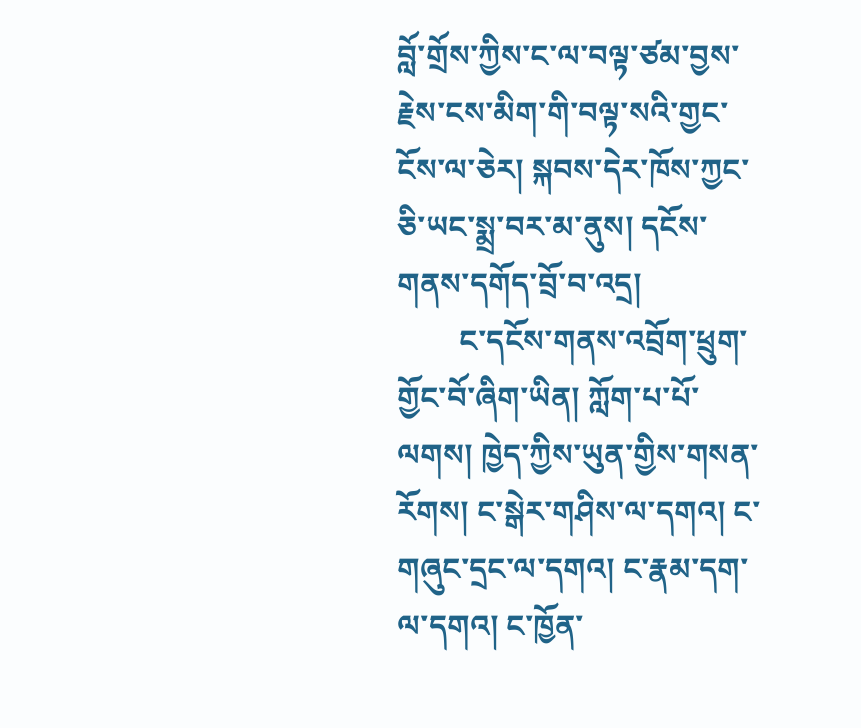བློ་གྲོས་ཀྱིས་ང་ལ་བལྟ་ཙམ་བྱས་རྗེས་ངས་མིག་གི་བལྟ་སའི་གྱང་ངོས་ལ་ཅེར། སྐབས་དེར་ཁོས་ཀྱང་ཅི་ཡང་སྨྲ་བར་མ་ནུས། དངོས་གནས་དགོད་བྲོ་བ་འདྲ།
        ང་དངོས་གནས་འབྲོག་ཕྲུག་གྱོང་བོ་ཞིག་ཡིན། ཀློག་པ་པོ་ལགས། ཁྱེད་ཀྱིས་ཡུན་གྱིས་གསན་རོགས། ང་སྒེར་གཤིས་ལ་དགའ། ང་གཞུང་དྲང་ལ་དགའ། ང་རྣམ་དག་ལ་དགའ། ང་ཁྱོན་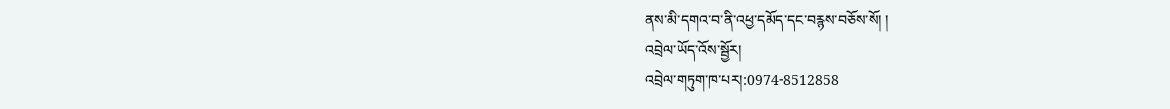ནས་མི་དགའ་བ་ནི་འཕྱ་དམོད་དང་བརྙས་བཅོས་སོ། །
འབྲེལ་ཡོད་འོས་སྦྱོར།
འབྲེལ་གཏུག་ཁ་པར།:0974-8512858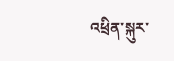འཕྲིན་སྐུར་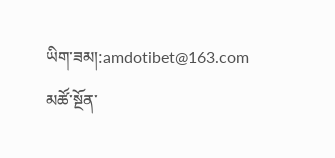ཡིག་ཟམ།:amdotibet@163.com
མཚོ་སྔོན་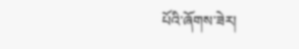པོའི་ཞོགས་ཟེར།